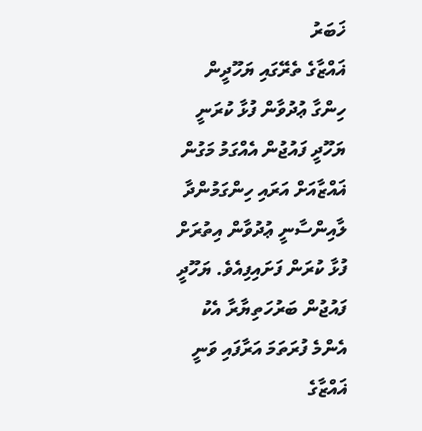ޚަބަރު
ޣައްޒާގެ ތެރޭގައި ޔަހޫދީން ހިންގާ ޢުދުވާން ފުޅާ ކުރަނީ
ޔަހޫދީ ފައުޖުން އެއްގަމު މަގުން ޣައްޒާއަށް އަރައި ހިންގަމުންދާ ލާއިންސާނީ ޢުދުވާން އިތުރަށް ފުޅާ ކުރަން ފަށައިފިއެވެ. ޔަހޫދީ ފައުޖުން ބަރުހަތިޔާރާ އެކު އެންމެ ފުރަތަމަ އަރާފައި ވަނީ ޣައްޒާގެ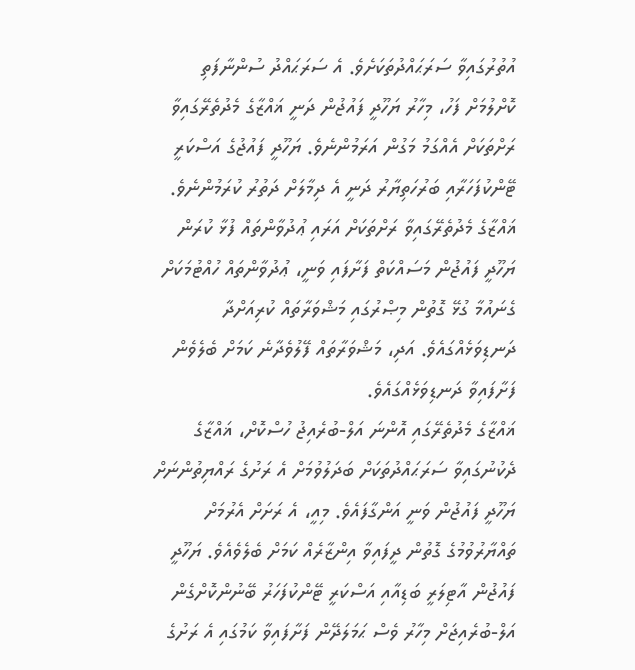އުތުރުގައިވާ ސަރަޙައްދުތަކަށެވެ. އެ ސަރަޙައްދު ސުންނާފަތި ކޮށްލުމަށް ފަހު، މިހާރު ޔަހޫދީ ފައުޖުން ދަނީ ޣައްޒާގެ މެދުތެރޭގައިވާ ރަށްތަކަށް އެއްގަމު މަގުން އަރަމުންނެވެ. ޔަހޫދީ ފައުޖުގެ އަސްކަރީ ޓޭންކުފަހަރާއި ބަރުހަތިޔާރު ދަނީ އެ ދިމާލަށް ދަތުރު ކުރަމުންނެވެ.
ޣައްޒާގެ މެދުތެރޭގައިވާ ރަށްތަކަށް އަރައި ޢުދުވާންތައް ފުޅާ ކުރަން ޔަހޫދީ ފައުޖުން މަސައްކަތް ފަށާފައި ވަނީ، ޢުދުވާންތައް ހުއްޓުމަކަށް ގެނައުމާ ގުޅޭ ގޮތުން މިޞްރުގައި މަޝްވަރާތައް ކުރިއަށްދާ ދަނޑިވަޅެއްގައެވެ. އަދި، މަޝްވަރާތައް ފޭލުވެދާނެ ކަމަށް ބެލެވެން ފަށާފައިވާ ދަނޑިވަޅެއްގައެވެ.
ޣައްޒާގެ މެދުތެރޭގައި އޮންނަ އަލް-ބުރެއިޖު ހުސްކޮށް، ޣައްޒާގެ ދެކުނުގައިވާ ސަރަޙައްދުތަކަށް ބަދަލުވުމަށް އެ ރަށުގެ ރައްޔިތުންނަށް ޔަހޫދީ ފައުޖުން ވަނީ އަންގާފައެވެ. މިއީ، އެ ރަށަށް އެރުމަށް ތައްޔާރުވުމުގެ ގޮތުން ދީފައިވާ އިންޒާރެއް ކަމަށް ބެލެވެއެވެ. ޔަހޫދީ ފައުޖުން އާޓިލަރީ ބަޑިއާއި އަސްކަރީ ޓޭންކުފަހަރު ބޭނުންކޮށްގެން އަލް-ބުރެއިޖަށް މިހާރު ވެސް ޙަމަލަދޭން ފަށާފައިވާ ކަމުގައި އެ ރަށުގެ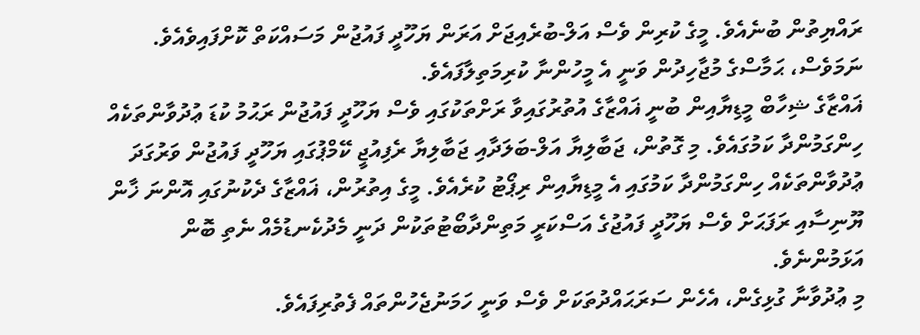ރައްޔިތުން ބުނެއެވެ. މީގެ ކުރިން ވެސް އަލް-ބުރެއިޖަށް އަރަން ޔަހޫދީ ފައުޖުން މަސައްކަތް ކޮށްފައިވެއެވެ. ނަމަވެސް، ޙަމާސްގެ މުޖާހިދުން ވަނީ އެ މީހުންނާ ކުރިމަތިލާފައެވެ.
ޣައްޒާގެ ޝިހާބް މީޑިޔާއިން ބުނީ ޣައްޒާގެ އުތުރުގައިވާ ރަށްތަކުގައި ވެސް ޔަހޫދީ ފައުޖުން ރަޙުމު ކުޑަ ޢުދުވާންތަކެއް ހިންގަމުންދާ ކަމުގައެވެ. މި ގޮތުން، ޖަބާލިޔާ އަލް-ބަލަދާއި ޖަބާލިޔާ ރެފިއުޖީ ކޭމްޕުގައި ޔަހޫދީ ފައުޖުން ވަރުގަދަ ޢުދުވާންތަކެއް ހިންގަމުންދާ ކަމުގައި އެ މީޑިޔާއިން ރިޕޯޓު ކުރެއެވެ. މީގެ އިތުރުން، ޣައްޒާގެ ދެކުނުގައި އޮންނަ ޚާން ޔޫނިސާއި ރަފަޙަށް ވެސް ޔަހޫދީ ފައުޖުގެ އަސްކަރީ މަތިންދާބޯޓުތަކުން ދަނީ މެދުކެނޑުމެއް ނެތި ބޮން އަޅަމުންނެވެ.
މި ޢުދުވާނާ ގުޅިގެން، އެހެން ސަރަޙައްދުތަކަށް ވެސް ވަނީ ހަމަނުޖެހުންތައް ފެތުރިފައެވެ.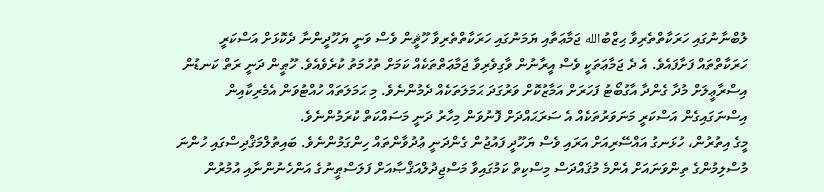ލުބްނާނުގައި ހަރަކާތްތެރިވާ ޙިޒްބުالله ޖަމާޢަތާއި ޔަމަނުގައި ހަރަކާތްތެރިވާ ހޫޘީން ވެސް ވަނީ ޔަހޫދީންނާ ދެކޮޅަށް އަސްކަރީ ހަރަކާތްތައް ފަށާފައެވެ. އެ ދެ ޖަމާޢަތަކީ ވެސް އީރާނުން ވާގިވެރިވާ ޖަމާޢަތްތަކެއް ކަމަށް ތުހުމަތު ކުރެވެއެވެ. ހޫޠީން ދަނީ ރަތް ކަނޑުން އިސްރާޢީލަށް މުދާ ގެންދާ އާގުބޯޓު ފަހަރަށް އަމާޒުކޮށް ވަރުގަދަ ޙަމަލަތަކެއް ދެމުންނެވެ. މި ޙަމަލަތައް ހުއްޓުވަން އެމެރިކާއިން އިސްނަގައިގެން އަސްކަރީ މަނަވަރުތަކެއް އެ ސަރަޙައްދަށް ފޮނުވަން މިހާރު ދަނީ މަސައްކަތް ކުރަމުންނެވެ.
މީގެ އިތުރުން، ހުޅަނގު އައްސޭރިއަށް އަރައި ވެސް ޔަހޫދީ ފައުޖުން ގެންދަނީ ޢުދުވާންތައް ހިންގަމުންނެވެ. ބައިތުލްމަޤްދިސްގައި ހުންނަ މުސްލިމުންގެ ތިންވަނައަށް އެންމެ މުޤައްދަސް މިސްކިތް ކަމުގައިވާ މަސްޖިދުލްއަޤްޞާއަށް ފަލަސްޠީނުގެ އަންހެނުންނާއި އުމުރުން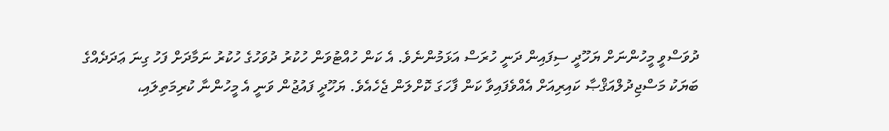ދުވަސްވީ މީހުންނަށް ޔަހޫދީ ސިފައިން ދަނީ ހުރަސް އަޅަމުންނެވެ. އެ ކަން ހުއްޓުވަން ހުކުރު ދުވަހުގެ ހުކުރު ނަމާދަށް ފަހު ގިނަ ޢަދަދެއްގެ ބަޔަކު މަސްޖިދުލްއަޤްޞާ ކައިރިއަށް އެއްވެފައިވާ ކަން ފާހަގަ ކޮށްލަން ޖެހެއެވެ. ޔަހޫދީ ފައުޖުން ވަނީ އެ މީހުންނާ ކުރިމަތިލައި،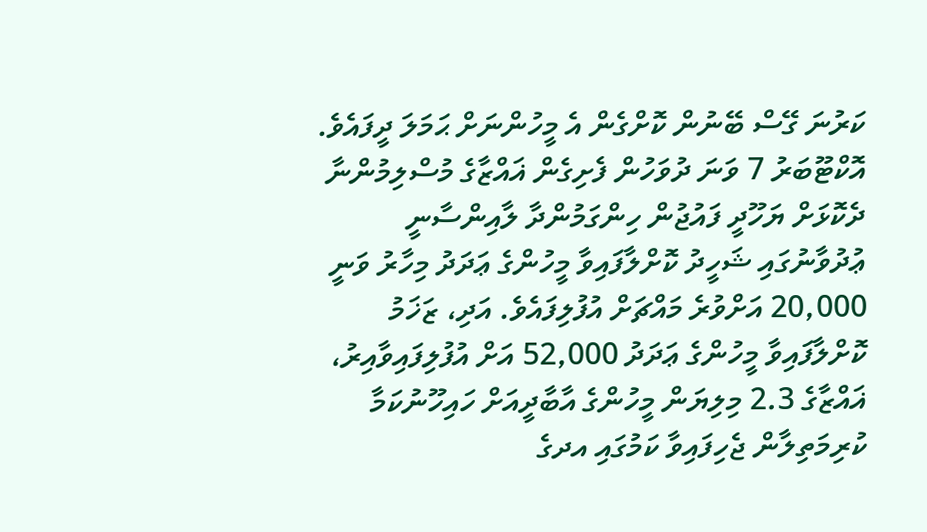ކަރުނަ ގޭސް ބޭނުން ކޮށްގެން އެ މީހުންނަށް ޙަމަލަ ދީފައެވެ.
އޮކްޓޫބަރު 7 ވަނަ ދުވަހުން ފެށިގެން ޣައްޒާގެ މުސްލިމުންނާ ދެކޮޅަށް ޔަހޫދީ ފައުޖުން ހިންގަމުންދާ ލާއިންސާނީ ޢުދުވާނުގައި ޝަހީދު ކޮށްލާފައިވާ މީހުންގެ ޢަދަދު މިހާރު ވަނީ 20,000 އަށްވުރެ މައްޗަށް އުފުލިފައެވެ. އަދި، ޒަޚަމު ކޮށްލާފައިވާ މީހުންގެ ޢަދަދު 52,000 އަށް އުފުލިފައިވާއިރު، ޣައްޒާގެ 2.3 މިލިޔަން މީހުންގެ އާބާދީއަށް ހައިހޫނުކަމާ ކުރިމަތިލާން ޖެހިފައިވާ ކަމުގައި އދގެ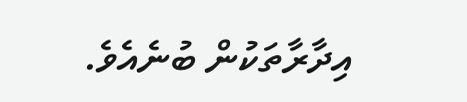އިދާރާތަކުން ބުނެއެވެ.